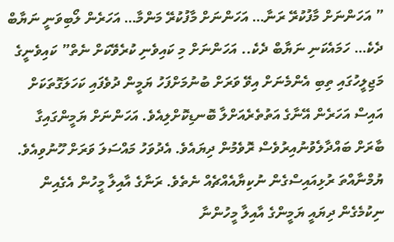” އަހަންނަށް މާފުކުރޭ ރަނާ… އަހަންނަށް މާފުކުރޭ މަންމާ… އަހަރެން ލޯބިވަނީ ނަޔާބް ދެކެ… ހަމައެކަނި ނަޔާބް ދެކެ.. އަހަންނަށް މި ކައިވެނި ކުރެވޭކަށް ނެތް” ކައިވެނީގެ މަޖިލީހުގައި ތިބި އެންމެނަށް އިވޭ ވަރަށް ބުނުމަށްފަހު ޔަމީން ދުވެފައި ކަހަލަގޮތަކަށް އައިސް އަހަރެން އޭނާގެ އަތުތެރެއަށްލާ ބޮނޑިކޮށްލިއެވެ. އަހަންނަށް ޔަމީންގައިގާ ބާރަށް ބައްދާލެވުނުއިރުވެސް ރޮވެމުން ދިޔައެވެ. އެދުވަހު މައްސަލަ ވަރަށް ހޫނުވިއެވެ. ޔުމްނާއްތަ ރުޅިއައިސްގެން ނުކިޔާއެއްޗެއް ނެތެވެ. ރަނާގެ އާއިލާ މީހުން އެގެއިން ނިކުމެގެން ދިޔައީ ޔަމީންގެ އާއިލާ މީހުންނާ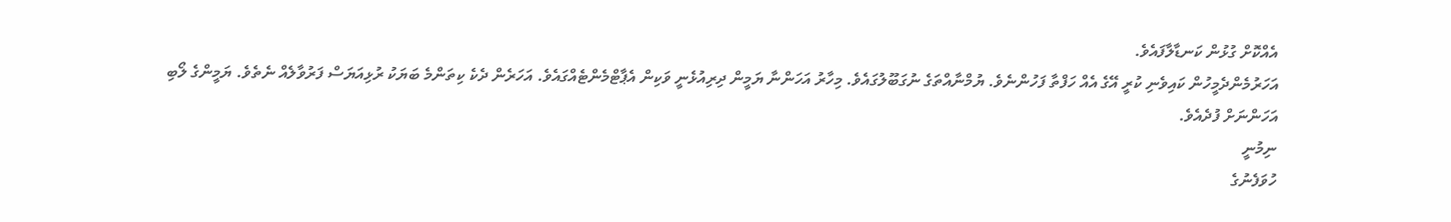އެއްކޮށް ގުޅުން ކަނޑާލާފައެވެ.
އަހަރުމެންދެމީހުން ކައިވެނި ކުރީ އޭގެ އެއް ހަފްތާ ފަހުންނެވެ. ޔުމްނާއްތަގެ ނުގަބޫލުގައެވެ. މިހާރު އަހަންނާ ޔަމީން ދިރިއުޅެނީ ވަކިން އެޕާޓްމެންޓެއްގައެވެ. އަހަރެން ދެކެ ކިތަންމެ ބަޔަކު ރުޅިއަޔަސް ފަރުވާލެއް ނެތެވެ. ޔަމީންގެ ލޯބި އަހަންނަށް ފުދެއެވެ.
ނިމުނީ
ހުވަފެނުގެ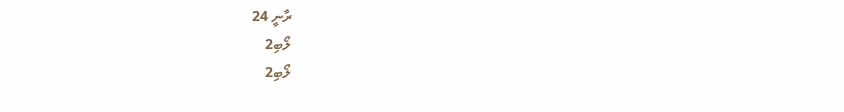ރާނީ 24
ލޯބި2
ލޯބި2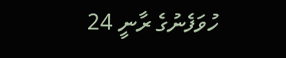ހުވަފެނުގެ ރާނީ 24